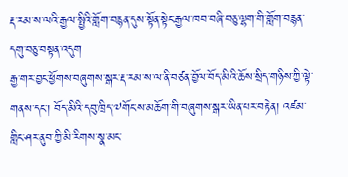རྡ་རམ་ས་ལའི་རྒྱལ་སྤྱིའི་གློག་བརྙན་དུས་སྟོན་སྟེང་རྒྱལ་ཁབ་བཞི་བཅུ་ལྷག་གི་གློག་བརྙན་དགུ་བཅུ་བསྟན་འདུག
རྒྱ་གར་བྱང་ཕྱོགས་བཞུགས་སྒར་རྡ་རམ་ས་ལ་ནི་བཙན་བྱོལ་བོད་མིའི་ཆོས་སྲིད་གཉིས་ཀྱི་ལྟེ་གནས་དང་། བོད་མིའི་དབུ་ཁྲིད་༧གོང་ས་མཆོག་གི་བཞུགས་སྒར་ཡིན་པར་བརྟེན། འཛམ་གླིང་ཤར་ནུབ་ཀྱི་མི་རིགས་སྣ་མང་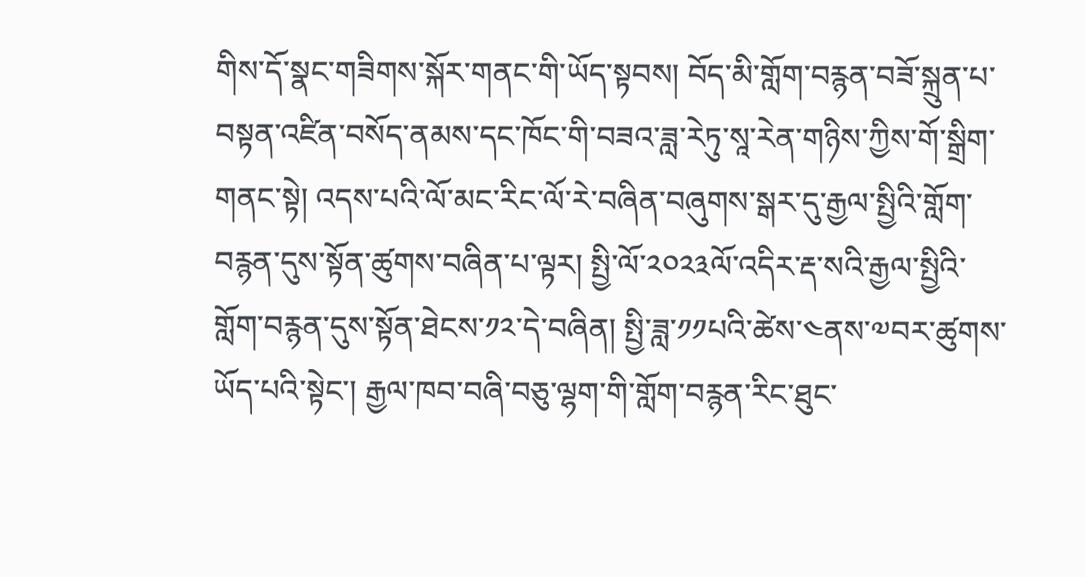གིས་དོ་སྣང་གཟིགས་སྐོར་གནང་གི་ཡོད་སྟབས། བོད་མི་གློག་བརྙན་བཟོ་སྐྲུན་པ་བསྟན་འཛིན་བསོད་ནམས་དང་ཁོང་གི་བཟའ་ཟླ་རེཏུ་སཱ་རེན་གཉིས་ཀྱིས་གོ་སྒྲིག་གནང་སྟེ། འདས་པའི་ལོ་མང་རིང་ལོ་རེ་བཞིན་བཞུགས་སྒར་དུ་རྒྱལ་སྤྱིའི་གློག་བརྙན་དུས་སྟོན་ཚུགས་བཞིན་པ་ལྟར། སྤྱི་ལོ་༢༠༢༣ལོ་འདིར་རྡ་སའི་རྒྱལ་སྤྱིའི་གློག་བརྙན་དུས་སྟོན་ཐེངས་༡༢་དེ་བཞིན། སྤྱི་ཟླ་༡༡པའི་ཚེས་༤ནས་༧བར་ཚུགས་ཡོད་པའི་སྟེང་། རྒྱལ་ཁབ་བཞི་བཅུ་ལྷག་གི་གློག་བརྙན་རིང་ཐུང་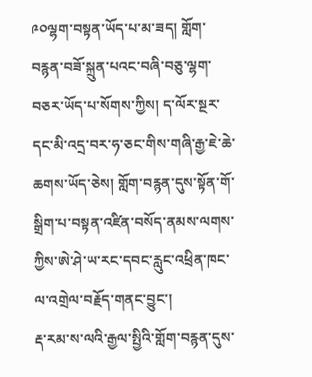༩༠ལྷག་བསྟན་ཡོད་པ་མ་ཟད། གློག་བརྙན་བཟོ་སྐྲུན་པའང་བཞི་བཅུ་ལྷག་བཅར་ཡོད་པ་སོགས་ཀྱིས། ད་ལོར་སྔར་དང་མི་འདྲ་བར་ཧ་ཅང་གིས་གཞི་རྒྱ་ཇེ་ཆེ་ཆགས་ཡོད་ཅེས། གློག་བརྙན་དུས་སྟོན་གོ་སྒྲིག་པ་བསྟན་འཛིན་བསོད་ནམས་ལགས་ཀྱིས་ཨེ་ཤེ་ཡ་རང་དབང་རླུང་འཕྲིན་ཁང་ལ་འགྲེལ་བརྗོད་གནང་བྱུང་།
རྡ་རམ་ས་ལའི་རྒྱལ་སྤྱིའི་གློག་བརྙན་དུས་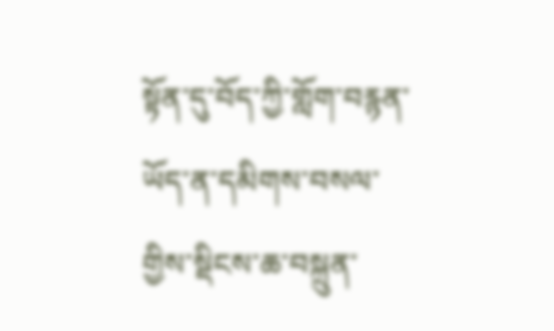སྟོན་དུ་བོད་ཀྱི་གློག་བརྙན་ཡོད་ན་དམིགས་བསལ་གྱིས་སྡིངས་ཆ་བསྐྲུན་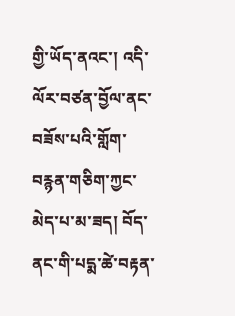གྱི་ཡོད་ནའང་། འདི་ལོར་བཙན་བྱོལ་ནང་བཟོས་པའི་གློག་བརྙན་གཅིག་ཀྱང་མེད་པ་མ་ཟད། བོད་ནང་གི་པདྨ་ཚེ་བརྟན་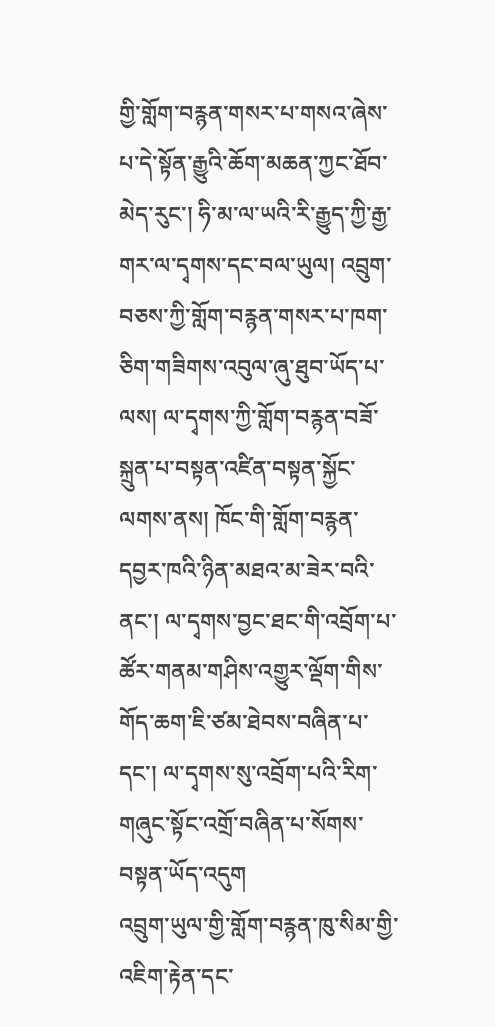གྱི་གློག་བརྙན་གསར་པ་གསའ་ཞེས་པ་དེ་སྟོན་རྒྱུའི་ཆོག་མཆན་ཀྱང་ཐོབ་མེད་རུང་། ཧི་མ་ལ་ཡའི་རི་རྒྱུད་ཀྱི་རྒྱ་གར་ལ་དྭགས་དང་བལ་ཡུལ། འབྲུག་བཅས་ཀྱི་གློག་བརྙན་གསར་པ་ཁག་ཅིག་གཟིགས་འབུལ་ཞུ་ཐུབ་ཡོད་པ་ལས། ལ་དྭགས་ཀྱི་གློག་བརྙན་བཟོ་སྐྲུན་པ་བསྟན་འཛིན་བསྟན་སྐྱོང་ལགས་ནས། ཁོང་གི་གློག་བརྙན་དབྱར་ཁའི་ཉིན་མཐའ་མ་ཟེར་བའི་ནང་། ལ་དྭགས་བྱང་ཐང་གི་འབྲོག་པ་ཚོར་གནམ་གཤིས་འགྱུར་ལྡོག་གིས་གོད་ཆག་ཇི་ཙམ་ཐེབས་བཞིན་པ་དང་། ལ་དྭགས་སུ་འབྲོག་པའི་རིག་གཞུང་སྟོང་འགྲོ་བཞིན་པ་སོགས་བསྟན་ཡོད་འདུག
འབྲུག་ཡུལ་གྱི་གློག་བརྙན་ཁུ་སིམ་གྱི་འཇིག་རྟེན་དང་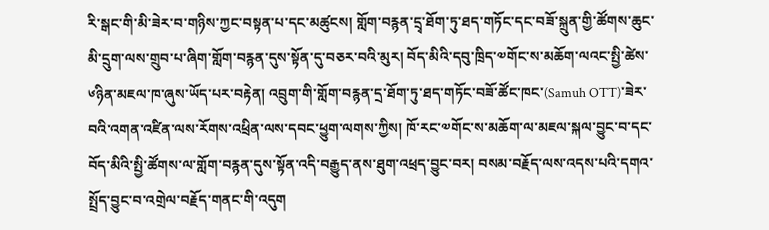རི་སྒང་གི་མི་ཟེར་བ་གཉིས་ཀྱང་བསྟན་པ་དང་མཚུངས། གློག་བརྙན་དྲྭ་ཐོག་ཏུ་ཐད་གཏོང་དང་བཟོ་སྐྲུན་གྱི་ཚོགས་ཆུང་མི་དྲུག་ལས་གྲུབ་པ་ཞིག་གློག་བརྙན་དུས་སྟོན་དུ་བཅར་བའི་མུར། བོད་མིའི་དབུ་ཁྲིད་༧གོང་ས་མཆོག་ལའང་སྤྱི་ཚེས་༦ཉིན་མཇལ་ཁ་ཞུས་ཡོད་པར་བརྟེན། འབྲུག་གི་གློག་བརྙན་དྲ་ཐོག་ཏུ་ཐད་གཏོང་བཟོ་ཚོང་ཁང་(Samuh OTT)་ཟེར་བའི་འགན་འཛིན་ལས་རོགས་འཕྲིན་ལས་དབང་ཕྱུག་ལགས་ཀྱིས། ཁོ་རང་༧གོང་ས་མཆོག་ལ་མཇལ་སྐལ་བྱུང་བ་དང་བོད་མིའི་སྤྱི་ཚོགས་ལ་གློག་བརྙན་དུས་སྟོན་འདི་བརྒྱུད་ནས་ཐུག་འཕྲད་བྱུང་བར། བསམ་བརྗོད་ལས་འདས་པའི་དགའ་སྤྲོད་བྱུང་བ་འགྲེལ་བརྗོད་གནང་གི་འདུག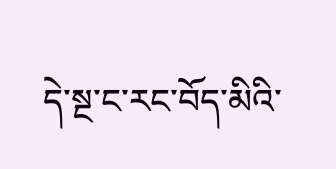དེ་སྔ་ང་རང་བོད་མིའི་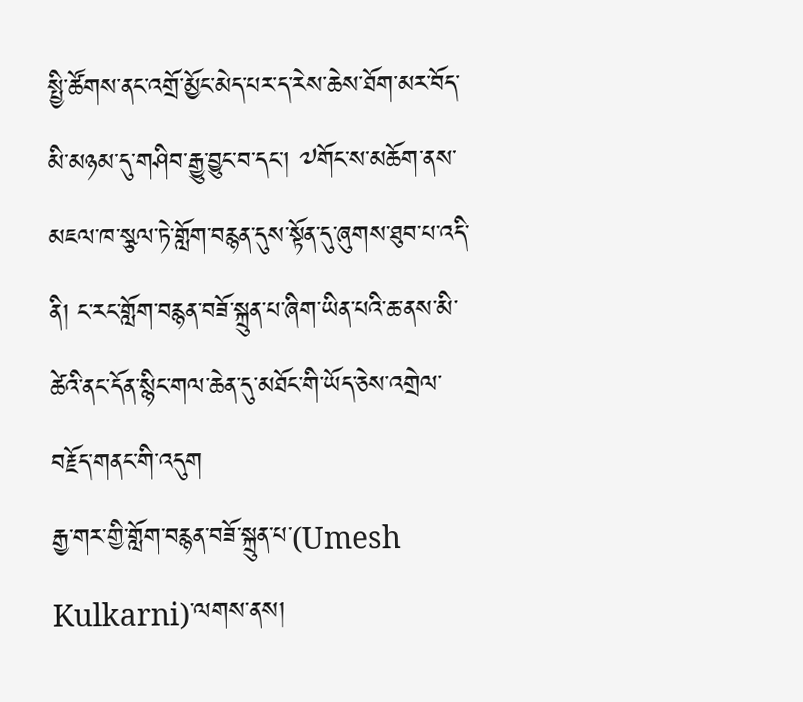སྤྱི་ཚོགས་ནང་འགྲོ་མྱོང་མེད་པར་ད་རེས་ཆེས་ཐོག་མར་བོད་མི་མཉམ་དུ་གཤིབ་རྒྱུ་བྱུང་བ་དང་། ༧གོང་ས་མཆོག་ནས་མཇལ་ཁ་སྩལ་ཏེ་གློག་བརྙན་དུས་སྟོན་དུ་ཞུགས་ཐུབ་པ་འདི་ནི། ང་རང་གློག་བརྙན་བཟོ་སྐྲུན་པ་ཞིག་ཡིན་པའི་ཆ་ནས་མི་ཚེའི་ནང་དོན་སྙིང་གལ་ཆེན་དུ་མཐོང་གི་ཡོད་ཅེས་འགྲེལ་བརྗོད་གནང་གི་འདུག
རྒྱ་གར་གྱི་གློག་བརྙན་བཟོ་སྐྲུན་པ་(Umesh Kulkarni)་ལགས་ནས།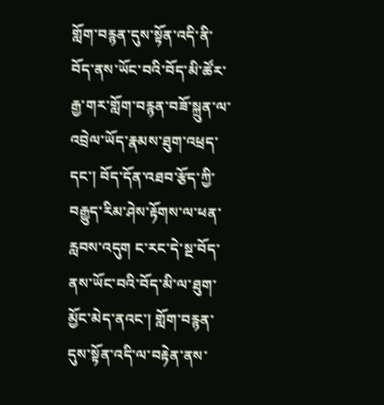གློག་བརྙན་དུས་སྟོན་འདི་ནི་བོད་ནས་ཡོང་བའི་བོད་མི་ཚོར་རྒྱ་གར་གློག་བརྙན་བཟོ་སྐྲུན་ལ་འབྲེལ་ཡོད་རྣམས་ཐུག་འཕྲད་དང་། བོད་དོན་འཐབ་རྩོད་ཀྱི་བརྒྱུད་རིམ་ཤེས་རྟོགས་ལ་ཕན་རླབས་འདུག ང་རང་དེ་སྔ་བོད་ནས་ཡོང་བའི་བོད་མི་ལ་ཐུག་མྱོང་མེད་ནའང་། གློག་བརྙན་དུས་སྟོན་འདི་ལ་བརྟེན་ནས་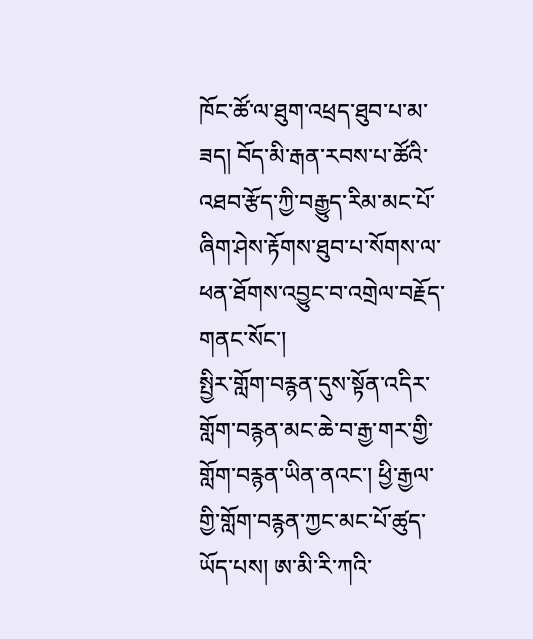ཁོང་ཚོ་ལ་ཐུག་འཕྲད་ཐུབ་པ་མ་ཟད། བོད་མི་རྒན་རབས་པ་ཚོའི་འཐབ་རྩོད་ཀྱི་བརྒྱུད་རིམ་མང་པོ་ཞིག་ཤེས་རྟོགས་ཐུབ་པ་སོགས་ལ་ཕན་ཐོགས་འབྱུང་བ་འགྲེལ་བརྗོད་གནང་སོང་།
སྤྱིར་གློག་བརྙན་དུས་སྟོན་འདིར་གློག་བརྙན་མང་ཆེ་བ་རྒྱ་གར་གྱི་གློག་བརྙན་ཡིན་ནའང་། ཕྱི་རྒྱལ་གྱི་གློག་བརྙན་ཀྱང་མང་པོ་ཚུད་ཡོད་པས། ཨ་མི་རི་ཀའི་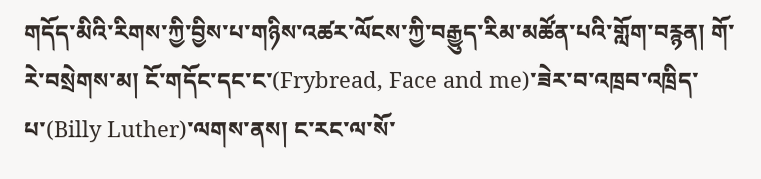གདོད་མིའི་རིགས་ཀྱི་བྱིས་པ་གཉིས་འཚར་ལོངས་ཀྱི་བརྒྱུད་རིམ་མཚོན་པའི་གློག་བརྙན། གོ་རེ་བསྲེགས་མ། ངོ་གདོང་དང་ང་(Frybread, Face and me)་ཟེར་བ་འཁྲབ་འཁྲིད་པ་(Billy Luther)་ལགས་ནས། ང་རང་ལ་སོ་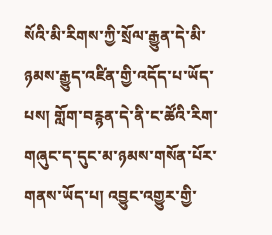སོའི་མི་རིགས་ཀྱི་སྲོལ་རྒྱུན་དེ་མི་ཉམས་རྒྱུད་འཛིན་གྱི་འདོད་པ་ཡོད་པས། གློག་བརྙན་དེ་ནི་ང་ཚོའི་རིག་གཞུང་ད་དུང་མ་ཉམས་གསོན་པོར་གནས་ཡོད་པ། འབྱུང་འགྱུར་གྱི་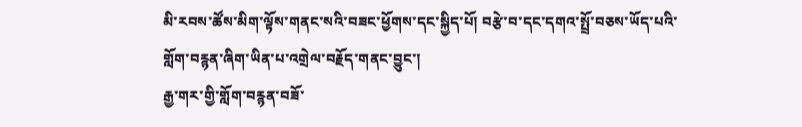མི་རབས་ཚོས་མིག་ལྟོས་གནང་སའི་བཟང་ཕྱོགས་དང་སྐྱིད་པོ། བརྩེ་བ་དང་དགའ་སྤྲོ་བཅས་ཡོད་པའི་གློག་བརྙན་ཞིག་ཡིན་པ་འགྲེལ་བརྗོད་གནང་བྱུང་།
རྒྱ་གར་གྱི་གློག་བརྙན་བཟོ་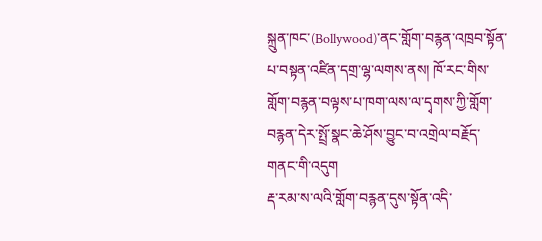སྐྲུན་ཁང་(Bollywood)་ནང་གློག་བརྙན་འཁྲབ་སྟོན་པ་བསྟན་འཛིན་དགྲ་ལྷ་ལགས་ནས། ཁོ་རང་གིས་གློག་བརྙན་བལྟས་པ་ཁག་ལས་ལ་དྭགས་ཀྱི་གློག་བརྙན་དེར་སྤྲོ་སྣང་ཆེ་ཤོས་བྱུང་བ་འགྲེལ་བརྗོད་གནང་གི་འདུག
རྡ་རམ་ས་ལའི་གློག་བརྙན་དུས་སྟོན་འདི་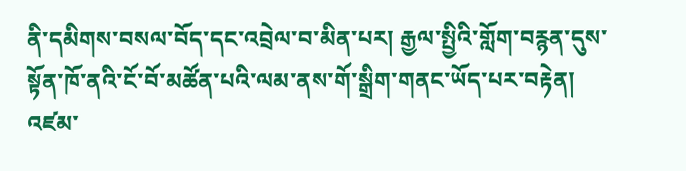ནི་དམིགས་བསལ་བོད་དང་འབྲེལ་བ་མིན་པར། རྒྱལ་སྤྱིའི་གློག་བརྙན་དུས་སྟོན་ཁོ་ནའི་ངོ་བོ་མཚོན་པའི་ལམ་ནས་གོ་སྒྲིག་གནང་ཡོད་པར་བརྟེན། འཛམ་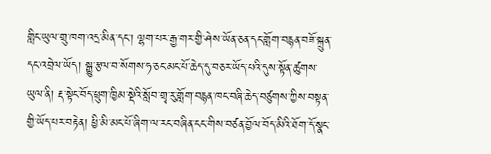གླིང་ཡུལ་གྲུ་ཁག་འདྲ་མིན་དང་། ལྷག་པར་རྒྱ་གར་གྱི་ཤེས་ཡོན་ཅན་དང་གློག་བརྙན་བཟོ་སྐྲུན་དང་འབྲེལ་ཡོད། སྒྱུ་རྩལ་བ་སོགས་ཧ་ཅང་མང་པོ་ཆེད་དུ་བཅར་ཡོད་པའི་དུས་སྟོན་ཚུགས་ཡུལ་ནི། རྡ་སྟེང་བོད་ཕྲུག་ཁྱིམ་སྡེའི་སློབ་གྲྭ་རུ་གློག་བརྙན་ཁང་བཞི་ཆེད་བཙུགས་ཀྱིས་བསྟན་གྱི་ཡོད་པར་བརྟེན། ཕྱི་མི་མང་པོ་ཞིག་ལ་རང་བཞིན་ངང་གིས་བཙན་བྱོལ་བོད་མིའི་ཐོག་དོ་སྣང་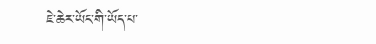ཇེ་ཆེར་ཡོང་གི་ཡོད་པ་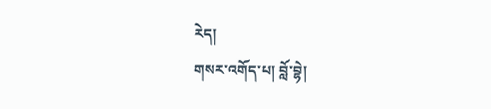རེད།
གསར་འགོད་པ། བློ་བྷེ།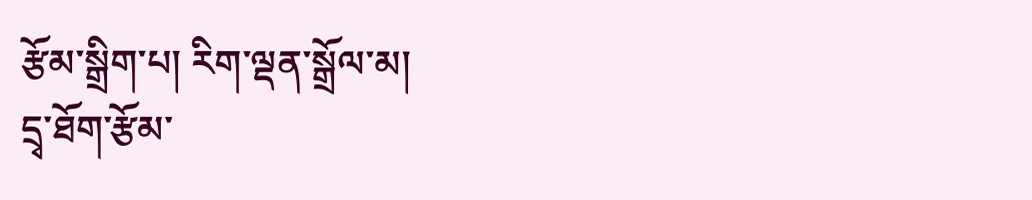རྩོམ་སྒྲིག་པ། རིག་ལྡན་སྒྲོལ་མ།
དྲྭ་ཐོག་རྩོམ་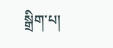སྒྲིག་པ།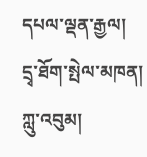དཔལ་ལྡན་རྒྱལ།
དྲྭ་ཐོག་སྤེལ་མཁན། ཀླུ་འབུམ།